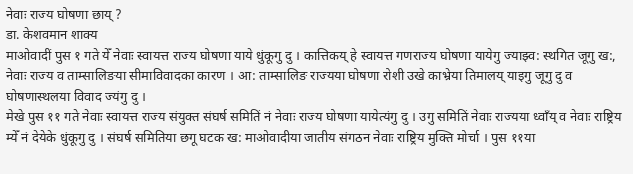नेवाः राज्य घोषणा छाय् ?
डा. केशवमान शाक्य
माओवादीं पुस १ गते येँ नेवाः स्वायत्त राज्य घोषणा याये धुंकूगु दु । कात्तिकय् हे स्वायत्त गणराज्य घोषणा यायेगु ज्याझ्व: स्थगित जूगु ख:, नेवाः राज्य व ताम्सालिङया सीमाविवादका कारण । आ: ताम्सालिङ राज्यया घोषणा रोशी उखे काभ्रेया तिमालय् याइगु जूगु दु व घोषणास्थलया विवाद ज्यंगु दु ।
मेखे पुस ११ गते नेवाः स्वायत्त राज्य संयुक्त संघर्ष समितिं नं नेवाः राज्य घोषणा यायेत्यंगु दु । उगु समितिं नेवाः राज्यया ध्वाँय् व नेवाः राष्ट्रिय म्येँ नं देयेके धुंकूगु दु । संघर्ष समितिया छगू घटक ख: माओवादीया जातीय संगठन नेवाः राष्ट्रिय मुक्ति मोर्चा । पुस ११या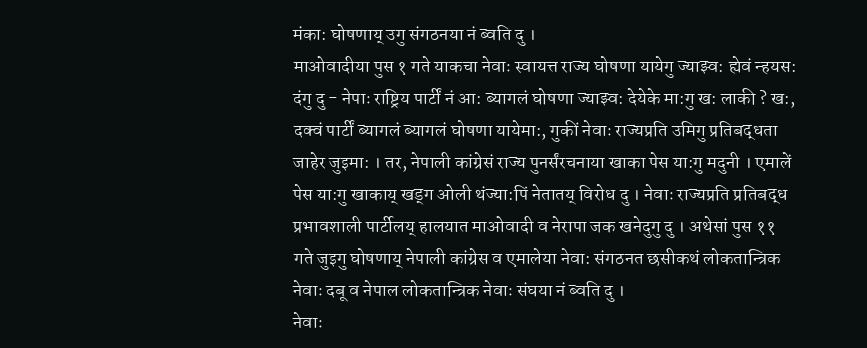मंका: घोषणाय् उगु संगठनया नं ब्वति दु ।
माओवादीया पुस १ गते याकचा नेवाः स्वायत्त राज्य घोषणा यायेगु ज्याझ्व: ह्येवं न्हयस: दंगु दु - नेपाः राष्ट्रिय पार्टीं नं आ: ब्यागलं घोषणा ज्याझ्व: देयेके मा:गु ख: लाकी ? ख:, दक्वं पार्टीं ब्यागलं ब्यागलं घोषणा यायेमा:, गुकीं नेवाः राज्यप्रति उमिगु प्रतिबद्धता जाहेर जुइमा: । तर, नेपाली कांग्रेसं राज्य पुनर्संरचनाया खाका पेस या:गु मदुनी । एमालें पेस या:गु खाकाय् खड्ग ओली थंज्या:पिं नेतातय् विरोध दु । नेवाः राज्यप्रति प्रतिबद्ध प्रभावशाली पार्टीलय् हालयात माओवादी व नेरापा जक खनेदुगु दु । अथेसां पुस ११ गते जुइगु घोषणाय् नेपाली कांग्रेस व एमालेया नेवा: संगठनत छसीकथं लोकतान्त्रिक नेवाः दबू व नेपाल लोकतान्त्रिक नेवाः संघया नं ब्वति दु ।
नेवाः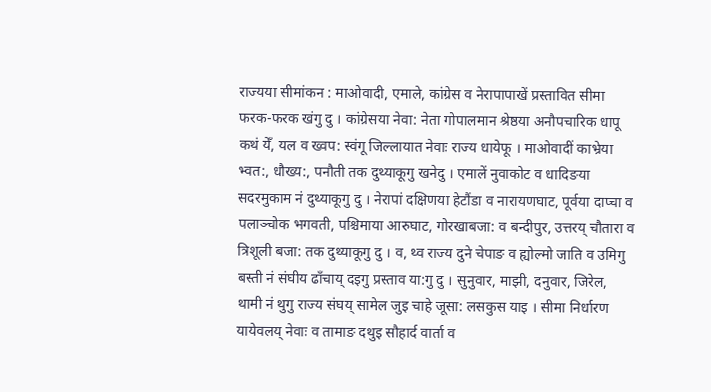राज्यया सीमांकन : माओवादी, एमाले, कांग्रेस व नेरापापाखें प्रस्तावित सीमा फरक-फरक खंगु दु । कांग्रेसया नेवा: नेता गोपालमान श्रेष्ठया अनौपचारिक धापू कथं येँ, यल व ख्वप: स्वंगू जिल्लायात नेवाः राज्य धायेफू । माओवादीं काभ्रेया भ्वत:, धौख्य:, पनौती तक दुथ्याकूगु खनेदु । एमालें नुवाकोट व धादिङया सदरमुकाम नं दुथ्याकूगु दु । नेरापां दक्षिणया हेटौंडा व नारायणघाट, पूर्वया दाप्चा व पलाञ्चोक भगवती, पश्चिमाया आरुघाट, गोरखाबजा: व बन्दीपुर, उत्तरय् चौतारा व त्रिशूली बजा: तक दुथ्याकूगु दु । व, थ्व राज्य दुने चेपाङ व ह्योल्मो जाति व उमिगु बस्ती नं संघीय ढाँचाय् दइगु प्रस्ताव या:गु दु । सुनुवार, माझी, दनुवार, जिरेल, थामी नं थुगु राज्य संघय् सामेल जुइ चाहे जूसा: लसकुस याइ । सीमा निर्धारण यायेवलय् नेवाः व तामाङ दथुइ सौहार्द वार्ता व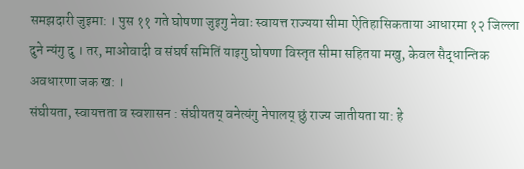समझदारी जुइमा: । पुस ११ गते घोषणा जुइगु नेवाः स्वायत्त राज्यया सीमा ऐतिहासिकताया आधारमा १२ जिल्ला दुने न्यंगु दु । तर, माओवादी व संघर्ष समितिं याइगु घोषणा विस्तृत सीमा सहितया मखु, केवल सैद्धान्तिक अवधारणा जक ख: ।
संघीयता, स्वायत्तता व स्वशासन : संघीयतय् वनेत्यंगु नेपालय् छुं राज्य जातीयता या: हे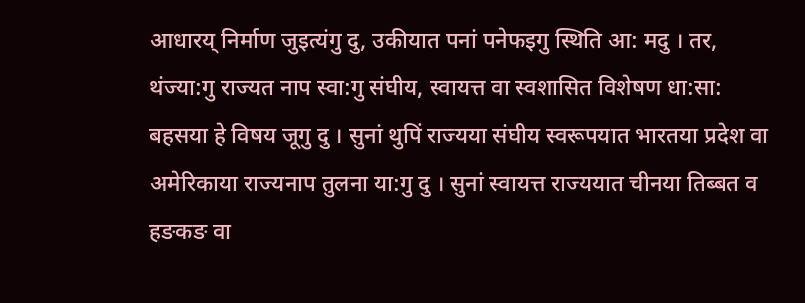आधारय् निर्माण जुइत्यंगु दु, उकीयात पनां पनेफइगु स्थिति आ: मदु । तर, थंज्या:गु राज्यत नाप स्वा:गु संघीय, स्वायत्त वा स्वशासित विशेषण धा:सा: बहसया हे विषय जूगु दु । सुनां थुपिं राज्यया संघीय स्वरूपयात भारतया प्रदेश वा अमेरिकाया राज्यनाप तुलना या:गु दु । सुनां स्वायत्त राज्ययात चीनया तिब्बत व हङकङ वा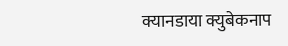क्यानडाया क्युबेकनाप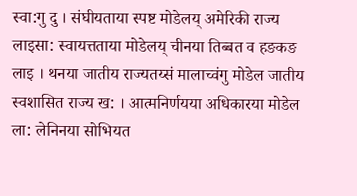स्वा:गु दु । संघीयताया स्पष्ट मोडेलय् अमेरिकी राज्य लाइसा: स्वायत्तताया मोडेलय् चीनया तिब्बत व हङकङ लाइ । थनया जातीय राज्यतय्सं मालाच्वंगु मोडेल जातीय स्वशासित राज्य ख: । आत्मनिर्णयया अधिकारया मोडेल ला: लेनिनया सोभियत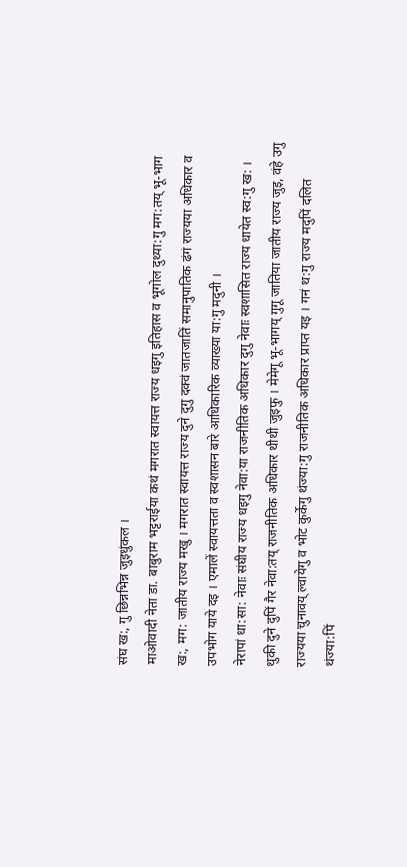संघ ख:, गु छिन्नभिन्न जुइधुंकल ।
माओवादी नेता डा. बाबुराम भट्टराईया कथं मगरात स्वायत्त राज्य धइगु इतिहास व भूगोल दुथ्या:गु मग:तय् भू-भाग ख:, मग: जातीय राज्य मखु । मगरात स्वायत्त राज्य दुने दुगु दक्वं जातजातिं समानुपातिक ढंगं राज्यया अधिकार व उपभोग याये दइ । एमालें स्वायत्तता व स्वशासन बारे आधिकारिक व्याख्या या:गु मदुनी ।
नेरापां धा:सा: नेवाः संघीय राज्य धइगु नेवा:या राजनीतिक अधिकार दुगु नेवाः स्वशासित राज्य धायेत स्व:गु ख: । थुकी दुने दुपिं गैर नेवा:तय् राजनीतिक अधिकार थीथी जुइफु । मेमेगू भू-भागय् गुगू जातिया जातीय राज्य जुइ, वंहे उगु राज्यया चुनावय् ल्वायेगु व भोट कुर्केगु थंज्या:गु राजनीतिक अधिकार प्राप्त यइ । गनं थ:गु राज्य मदुपिं दलित थंज्या:पिं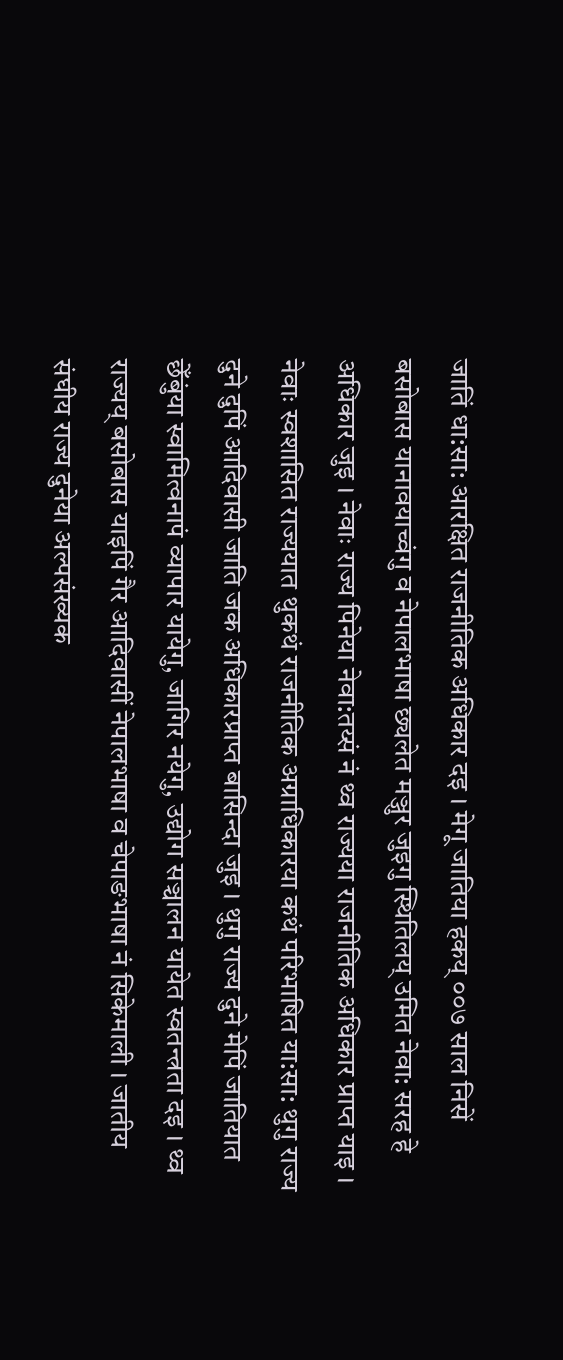जातिं धा:सा: आरक्षित राजनीतिक अधिकार दइ । मेगू जातिया हकय् ००७ साल निसें बसोबास यानावयाच्वंगु व नेपालभाषा छ्यलेत मञ्जुर जुइगु स्थितिलय् उमित नेवा: सरह हे अधिकार जुइ । नेवाः राज्य पिनेया नेवा:तय्सं नं थ्व राज्यया राजनीतिक अधिकार प्राप्त याइ ।
नेवाः स्वशासित राज्ययात थुकथं राजनीतिक अग्राधिकारया कथं परिभाषित या:सा: थुगु राज्य दुने दुपिं आदिवासी जाति जक अधिकारप्राप्त बासिन्दा जुइ । थुगु राज्य दुने मेपिं जातियात छेँबुंया स्वामित्वनापं व्यापार यायेगु, जागिर नयेगु, उद्योग सञ्चालन यायेत स्वतन्त्रता दइ । थ्व राज्यय् बसोबास याइपिं गैर आदिवासीं नेपालभाषा व चेपाङभाषा नं सिकेमाली । जातीय संघीय राज्य दुनेया अल्पसंख्यक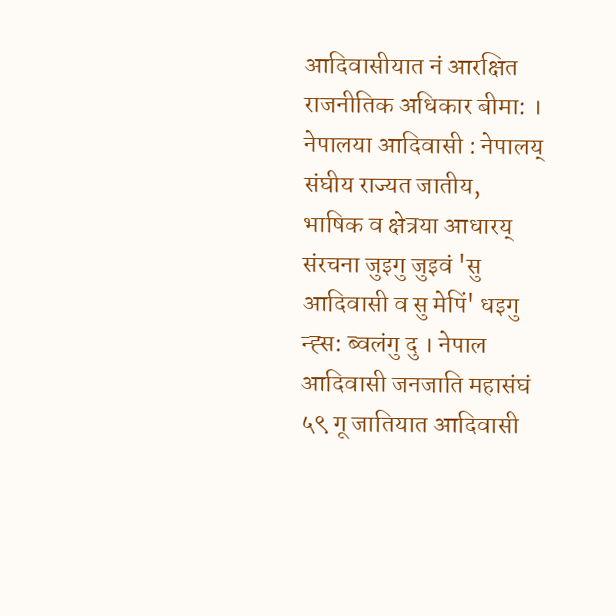आदिवासीयात नं आरक्षित राजनीतिक अधिकार बीमा: ।
नेपालया आदिवासी : नेपालय् संघीय राज्यत जातीय, भाषिक व क्षेत्रया आधारय् संरचना जुइगु जुइवं 'सु आदिवासी व सु मेपिं' धइगु न्ह्स: ब्वलंगु दु । नेपाल आदिवासी जनजाति महासंघं ५९ गू जातियात आदिवासी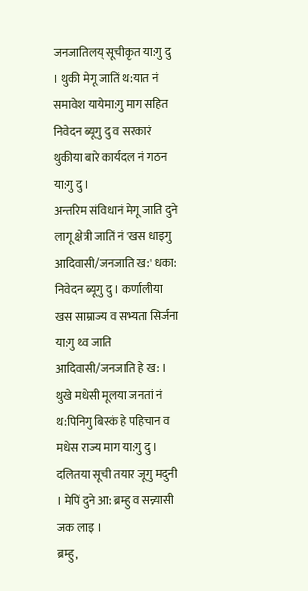जनजातिलय् सूचीकृत या:गु दु । थुकी मेगू जातिं थ:यात नं समावेश यायेमा:गु माग सहित निवेदन ब्यूगु दु व सरकारं थुकीया बारे कार्यदल नं गठन या:गु दु ।
अन्तरिम संविधानं मेगू जाति दुने लागू क्षेत्री जातिं नं 'खस धाइगु आदिवासी/जनजाति ख:' धका: निवेदन ब्यूगु दु । कर्णालीया खस साम्राज्य व सभ्यता सिर्जना या:गु थ्व जाति आदिवासी/जनजाति हे ख: । थुखे मधेसी मूलया जनतां नं थ:पिनिगु बिस्कं हे पहिचान व मधेस राज्य माग या:गु दु । दलितया सूची तयार जूगु मदुनी । मेपिं दुने आ: ब्रम्हु व सन्न्यासी जक लाइ ।
ब्रम्हु,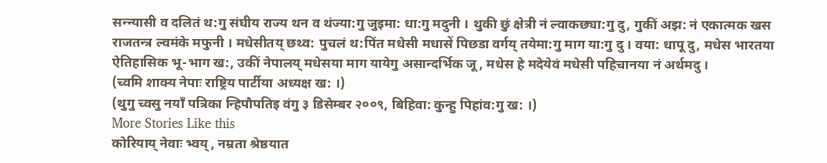सन्न्यासी व दलितं थ:गु संघीय राज्य थन व थंज्या:गु जुइमा: धा:गु मदुनी । थुकी छुं क्षेत्री नं ल्वाकछ्या:गु दु, गुकीं अझ: नं एकात्मक खस राजतन्त्र ल्वमंके मफुनी । मधेसीतय् छथ्व: पुचलं थ:पिंत मधेसी मधासें पिछडा वर्गय् तयेमा:गु माग या:गु दु । वया: धापू दु, मधेस भारतया ऐतिहासिक भू-भाग ख:, उकीं नेपालय् मधेसया माग यायेगु असान्दर्भिक जू, मधेस हे मदेयेवं मधेसी पहिचानया नं अर्थमदु ।
(च्वमि शाक्य नेपाः राष्ट्रिय पार्टीया अध्यक्ष ख: ।)
(थुगु च्वसु नयाँ पत्रिका न्हिपौपतिइ वंगु ३ डिसेम्बर २००९, बिहिवा: कुन्हु पिहांव:गु ख: ।)
More Stories Like this
कोरियाय् नेवाः भ्वय्, नम्रता श्रेष्ठयात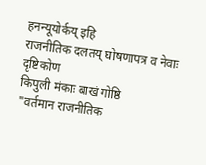हनन्यूयोर्कय् इहि
राजनीतिक दलतय् घोषणापत्र व नेवाः दृष्टिकोण
किपुली मंकाः बाखं गोष्ठि
"वर्तमान राजनीतिक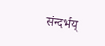संन्दर्भय्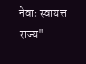नेवाः स्वायत्त राज्य"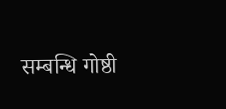सम्बन्धि गोष्ठी